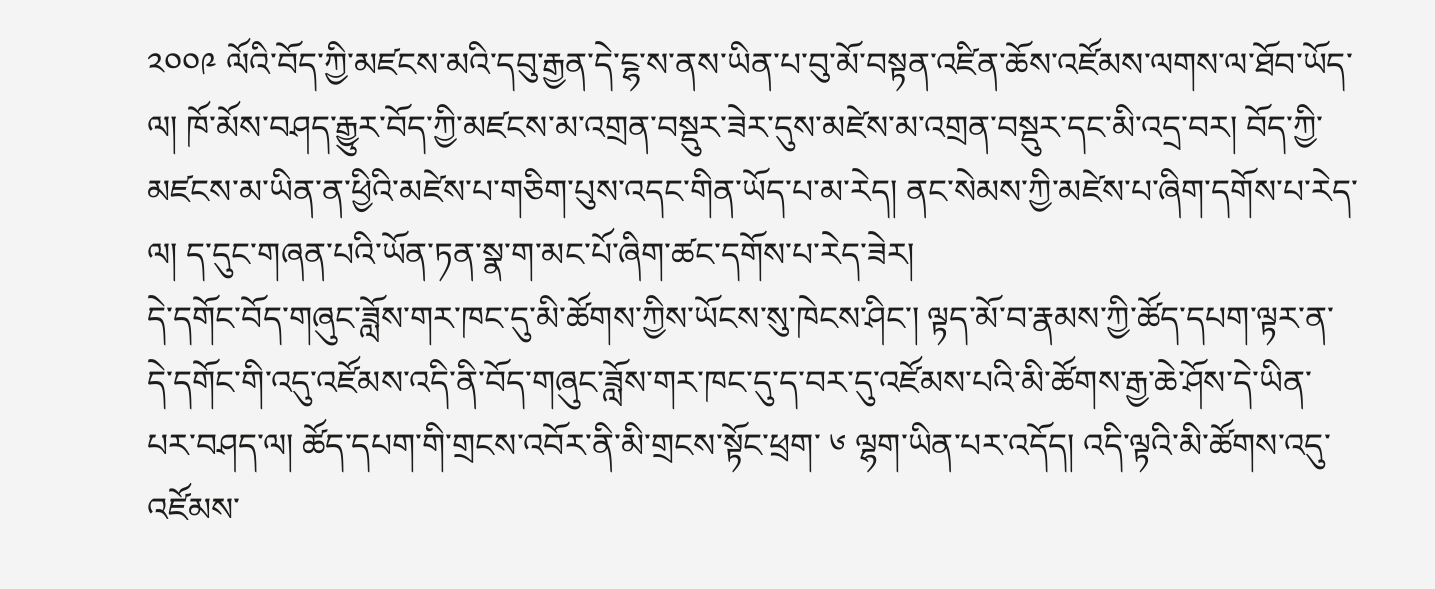༢༠༠༩ ལོའི་བོད་ཀྱི་མཛངས་མའི་དབུ་རྒྱན་དེ་ངྷ་ས་ནས་ཡིན་པ་བུ་མོ་བསྟན་འཛིན་ཆོས་འཛོམས་ལགས་ལ་ཐོབ་ཡོད་ལ། ཁོ་མོས་བཤད་རྒྱུར་བོད་ཀྱི་མཛངས་མ་འགྲན་བསྡུར་ཟེར་དུས་མཛེས་མ་འགྲན་བསྡུར་དང་མི་འདྲ་བར། བོད་ཀྱི་མཛངས་མ་ཡིན་ན་ཕྱིའི་མཛེས་པ་གཅིག་པུས་འདང་གིན་ཡོད་པ་མ་རེད། ནང་སེམས་ཀྱི་མཛེས་པ་ཞིག་དགོས་པ་རེད་ལ། ད་དུང་གཞན་པའི་ཡོན་ཏན་སྣ་ག་མང་པོ་ཞིག་ཚང་དགོས་པ་རེད་ཟེར།
དེ་དགོང་བོད་གཞུང་ཟློས་གར་ཁང་དུ་མི་ཚོགས་ཀྱིས་ཡོངས་སུ་ཁེངས་ཤིང་། ལྟད་མོ་བ་རྣམས་ཀྱི་ཚོད་དཔག་ལྟར་ན་དེ་དགོང་གི་འདུ་འཛོམས་འདི་ནི་བོད་གཞུང་ཟློས་གར་ཁང་དུ་ད་བར་དུ་འཛོམས་པའི་མི་ཚོགས་རྒྱ་ཆེ་ཤོས་དེ་ཡིན་པར་བཤད་ལ། ཚོད་དཔག་གི་གྲངས་འབོར་ནི་མི་གྲངས་སྟོང་ཕྲག་ ༦ ལྷག་ཡིན་པར་འདོད། འདི་ལྟའི་མི་ཚོགས་འདུ་འཛོམས་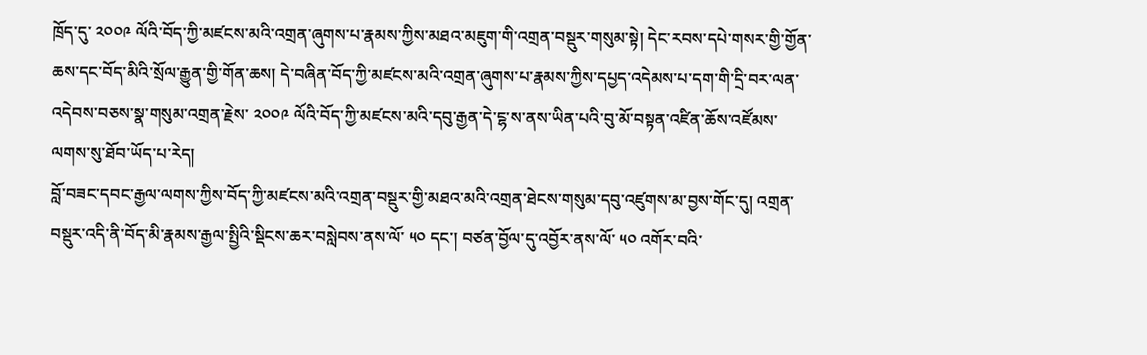ཁྲོད་དུ་ ༢༠༠༩ ལོའི་བོད་ཀྱི་མཛངས་མའི་འགྲན་ཞུགས་པ་རྣམས་ཀྱིས་མཐའ་མཇུག་གི་འགྲན་བསྡུར་གསུམ་སྟེ། དེང་རབས་དཔེ་གསར་གྱི་གྱོན་ཆས་དང་བོད་མིའི་སྲོལ་རྒྱུན་གྱི་གོན་ཆས། དེ་བཞིན་བོད་ཀྱི་མཛངས་མའི་འགྲན་ཞུགས་པ་རྣམས་ཀྱིས་དཔྱད་འདེམས་པ་དག་གི་དྲི་བར་ལན་འདེབས་བཅས་སྣ་གསུམ་འགྲན་རྗེས་ ༢༠༠༩ ལོའི་བོད་ཀྱི་མཛངས་མའི་དབུ་རྒྱན་དེ་ངྷ་ས་ནས་ཡིན་པའི་བུ་མོ་བསྟན་འཛིན་ཆོས་འཛོམས་ལགས་སུ་ཐོབ་ཡོད་པ་རེད།
བློ་བཟང་དབང་རྒྱལ་ལགས་ཀྱིས་བོད་ཀྱི་མཛངས་མའི་འགྲན་བསྡུར་གྱི་མཐའ་མའི་འགྲན་ཐེངས་གསུམ་དབུ་འཛུགས་མ་བྱས་གོང་དུ། འགྲན་བསྡུར་འདི་ནི་བོད་མི་རྣམས་རྒྱལ་སྤྱིའི་སྡིངས་ཆར་བསླེབས་ནས་ལོ་ ༥༠ དང་། བཙན་བྱོལ་དུ་འབྱོར་ནས་ལོ་ ༥༠ འགོར་བའི་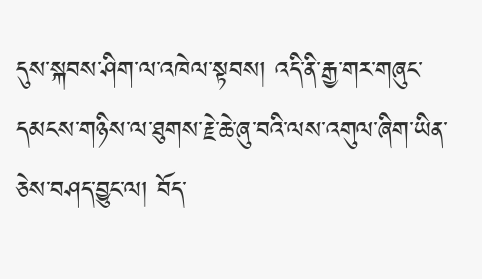དུས་སྐབས་ཤིག་ལ་འཁེལ་སྟབས། འདི་ནི་རྒྱ་གར་གཞུང་དམངས་གཉིས་ལ་ཐུགས་རྗེ་ཆེ་ཞུ་བའི་ལས་འགུལ་ཞིག་ཡིན་ཅེས་བཤད་བྱུང་ལ། བོད་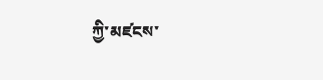ཀྱི་མཛངས་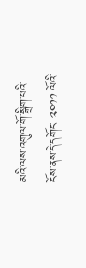མའི་ལས་འགུལ་གོ་སྒྲིག་པའི་ངོས་ནས་དེ་དགོང་ ༢༠༡༡ ལོའི་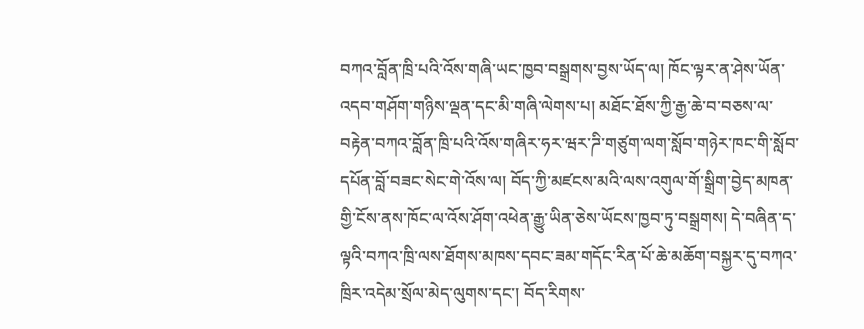བཀའ་བློན་ཁྲི་པའི་འོས་གཞི་ཡང་ཁྱབ་བསྒྲགས་བྱས་ཡོད་ལ། ཁོང་ལྟར་ན་ཤེས་ཡོན་འདབ་གཤོག་གཉིས་ལྡན་དང་མི་གཞི་ལེགས་པ། མཐོང་ཐོས་ཀྱི་རྒྱ་ཆེ་བ་བཅས་ལ་བརྟེན་བཀའ་བློན་ཁྲི་པའི་འོས་གཞིར་ཧར་ཝར་ཌི་གཙུག་ལག་སློབ་གཉེར་ཁང་གི་སློབ་དཔོན་བློ་བཟང་སེང་གེ་འོས་ལ། བོད་ཀྱི་མཛངས་མའི་ལས་འགུལ་གོ་སྒྲིག་བྱེད་མཁན་གྱི་ངོས་ནས་ཁོང་ལ་འོས་ཤོག་འཕེན་རྒྱུ་ཡིན་ཅེས་ཡོངས་ཁྱབ་ཏུ་བསྒྲགས། དེ་བཞིན་ད་ལྟའི་བཀའ་ཁྲི་ལས་ཐོགས་མཁས་དབང་ཟམ་གདོང་རིན་པོ་ཆེ་མཆོག་བསྐྱར་དུ་བཀའ་ཁྲིར་འདེམ་སྲོལ་མེད་ལུགས་དང་། བོད་རིགས་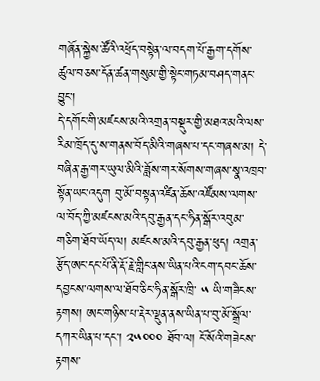གཞོན་སྐྱེས་ཚོའི་འཕྲོད་བསྟེན་ལ་བདག་པོ་རྒྱག་དགོས་ཚུལ་བཅས་དོན་ཚན་གསུམ་གྱི་སྟེང་གཏམ་བཤད་གནང་བྱུང་།
དེ་དགོང་གི་མཛངས་མའི་འགྲན་བསྡུར་གྱི་མཐའ་མའི་ལས་རིམ་ཁྲོད་དུ་ས་གནས་བོད་མིའི་གཞས་པ་དང་གཞས་མ། དེ་བཞིན་རྒྱ་གར་ཡུལ་མིའི་ཟློས་གར་སོགས་གཞས་སྣ་འཁྲབ་སྟོན་ཡང་འདུག བུ་མོ་བསྟན་འཛིན་ཆོས་འཛོམས་ལགས་ལ་བོད་ཀྱི་མཛངས་མའི་དབུ་རྒྱན་དང་ཧིན་སྒོར་འབུམ་གཅིག་ཐོབ་ཡོད་ལ། མཛངས་མའི་དབུ་རྒྱན་ཕུད། འགྲན་རྩོད་ཨང་དང་པོ་ནི་རྡོ་རྗེ་གླིང་ནས་ཡིན་པའི་ངག་དབང་ཆོས་དབྱངས་ལགས་ལ་ཐོབ་ཅིང་ཧིན་སྒོར་ཁྲི་ ༥ ཡི་གཟཻངས་རྟགས། ཨང་གཉིས་པ་རྡེར་ལྡུན་ནས་ཡིན་པ་བུ་མོ་སྒྲོལ་དཀར་ཡིན་པ་དང་། ༢༥༠༠༠ ཐོབ་ལ། ངོ་སོའི་གཟེངས་རྟགས་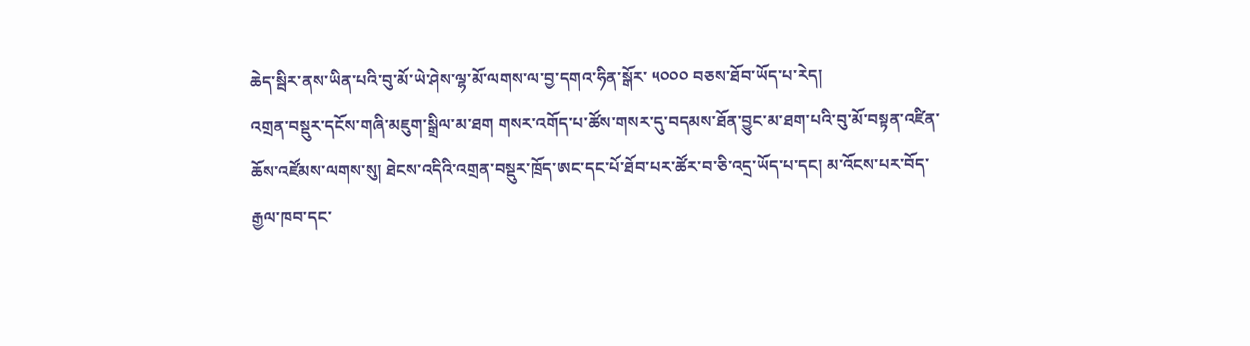ཆེད་སྦིར་ནས་ཡིན་པའི་བུ་མོ་ཡེ་ཤེས་ལྷ་མོ་ལགས་ལ་བྱ་དགའ་ཧིན་སྒོར་ ༥༠༠༠ བཅས་ཐོབ་ཡོད་པ་རེད།
འགྲན་བསྡུར་དངོས་གཞི་མཇུག་སྒྲིལ་མ་ཐག གསར་འགོད་པ་ཚོས་གསར་དུ་བདམས་ཐོན་བྱུང་མ་ཐག་པའི་བུ་མོ་བསྟན་འཛིན་ཆོས་འཛོམས་ལགས་སུ། ཐེངས་འདིའི་འགྲན་བསྡུར་ཁྲོད་ཨང་དང་པོ་ཐོབ་པར་ཚོར་བ་ཅི་འདྲ་ཡོད་པ་དང། མ་འོངས་པར་བོད་རྒྱལ་ཁབ་དང་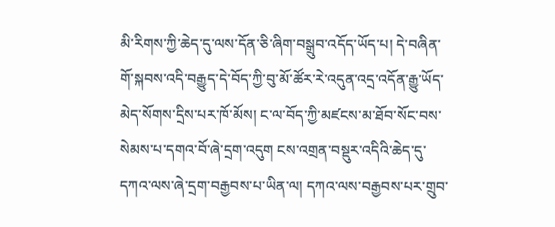མི་རིགས་ཀྱི་ཆེད་དུ་ལས་དོན་ཅི་ཞིག་བསྒྲུབ་འདོད་ཡོད་པ། དེ་བཞིན་གོ་སྐབས་འདི་བརྒྱུད་དེ་བོད་ཀྱི་བུ་མོ་ཚོར་རེ་འདུན་འདྲ་འདོན་རྒྱུ་ཡོད་མེད་སོགས་དྲིས་པར་ཁོ་མོས། ང་ལ་བོད་ཀྱི་མཛངས་མ་ཐོབ་སོང་བས་སེམས་པ་དགའ་བོ་ཞེ་དྲག་འདུག ངས་འགྲན་བསྡུར་འདིའི་ཆེད་དུ་དཀའ་ལས་ཞེ་དྲག་བརྒྱབས་པ་ཡིན་ལ། དཀའ་ལས་བརྒྱབས་པར་གྲུབ་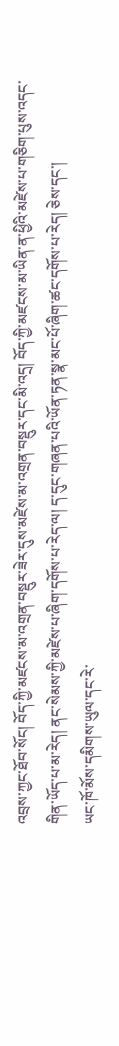འབྲས་ཀྱང་ཐོབ་སོང། བོད་ཀྱི་མཛངས་མ་འགྲན་བསྡུར་ཟེར་དུས་མཛེས་མ་འགྲན་བསྡུར་དང་མི་འདྲ། བོད་ཀྱི་མཛངས་མ་ཡིན་ན་ཕྱིའི་མཛེས་པ་གཅིག་པུས་འདང་གིན་ཡོད་པ་མ་རེད། ནང་སེམས་ཀྱི་མཛེས་པ་ཞིག་དགོས་པ་རེད་ལ། ད་དུང་གཞན་པའི་ཡོན་ཏན་སྣ་མང་པོ་ཞིག་ཚང་དགོས་པ་རེད། ཅེས་དང་།
ཡང་ཁོ་མོས་དམིགས་ཡུལ་དང་རེ་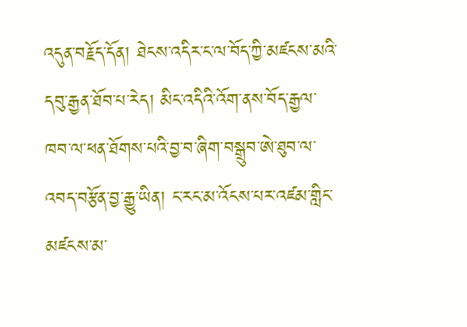འདུན་བརྗོད་དོན། ཐེངས་འདིར་ང་ལ་བོད་ཀྱི་མཛངས་མའི་དབུ་རྒྱན་ཐོབ་པ་རེད། མིང་འདིའི་འོག་ནས་བོད་རྒྱལ་ཁབ་ལ་ཕན་ཐོགས་པའི་བྱ་བ་ཞིག་བསྒྲུབ་ཨེ་ཐུབ་ལ་འབད་བརྩོན་བྱ་རྒྱུ་ཡིན། ང་རང་མ་འོངས་པར་འཛམ་གླིང་མཛངས་མ་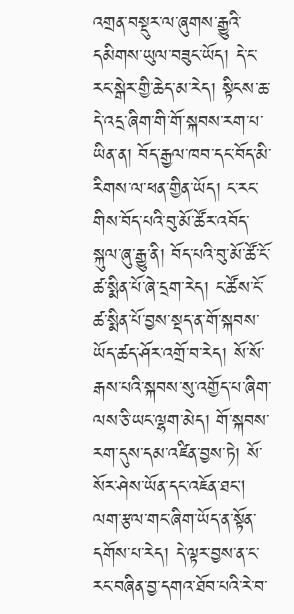འགྲན་བསྡུར་ལ་ཞུགས་རྒྱུའི་དམིགས་ཡུལ་བཟུང་ཡོད། དེ་ང་རང་སྒེར་གྱི་ཆེད་མ་རེད། སྟིངས་ཆ་དེ་འདྲ་ཞིག་གི་གོ་སྐབས་རག་པ་ཡིན་ན། བོད་རྒྱལ་ཁབ་དང་བོད་མི་རིགས་ལ་ཕན་གྱིན་ཡོད། ང་རང་གིས་བོད་པའི་བུ་མོ་ཚོར་འབོད་སྐུལ་ཞུ་རྒྱུ་ནི། བོད་པའི་བུ་མོ་ཚོ་ངོ་ཚ་སྨིན་པོ་ཞེ་དྲག་རེད། ང་ཚོས་ངོ་ཚ་སྨིན་པོ་བྱས་སྡད་ན་གོ་སྐབས་ཡོད་ཚད་ཤོར་འགྲོ་བ་རེད། སོ་སོ་རྒས་པའི་སྐབས་སུ་འགྱོད་པ་ཞིག་ལས་ཅི་ཡང་ལྷག་མེད། གོ་སྐབས་རག་དུས་དམ་འཛིན་བྱས་ཏེ། སོ་སོར་ཤེས་ཡོན་དང་འཇོན་ཐང། ལག་རྩལ་གང་ཞིག་ཡོད་ན་སྟོན་དགོས་པ་རེད། དེ་ལྟར་བྱས་ན་ང་རང་བཞིན་བྱ་དགའ་ཐོབ་པའི་རེ་བ་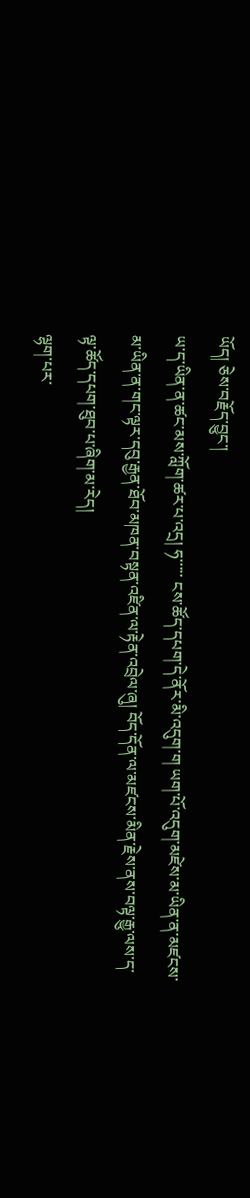ཡོད། ཅེས་བརྗོད་བྱུང་།
ཡ་ད་ཡིན་ན་ཚང་མས་ཀློག་ཚར་པ་འདྲ། ཧ་་་་་ ངས་ཚོད་དཔག་དེ་ནོར་མི་འདུག་ག ཡག་པོ་འདུག་མཛེས་མ་ཡིན་ན་མཛངས་མ་ཡིན་ན་གང་ལྟར་དབུ་རྒྱན་ཐོབ་མཁན་བསྟན་འཛིན་ལ་རྟེན་འབྲེལ་ཞུ། བོད་དོན་ལ་མཛངས་མིན་རྗེས་ནས་བལྟ་རྒྱུ་ལས་ད་ལྟ་ཚོད་དཔག་ཐུབ་པ་ཞིག་མ་རེད།
ལྷག་པར་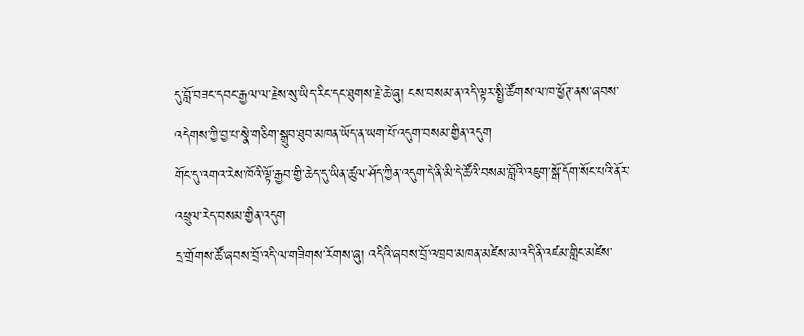དུ་བློ་བཟང་དབང་རྒྱལ་ལ་རྗེས་སུ་ཡིད་རིང་དང་ཐུགས་རྗེ་ཆེ་ཞུ། ངས་བསམ་ན་འདི་ལྟར་སྤྱི་ཚོགས་ལ་ཁ་ཕྱོཊ་ནས་ཞབས་འདེགས་ཀྱི་བྱ་པ་སྣེ་གཅིག་སྒྲུབ་ཐུབ་མཁན་ཡོད་ན་ཡག་པོ་འདུག་བསམ་གྱིན་འདུག
གོང་དུ་འགའ་རེས་ཁོའི་ལྟོ་རྒྱབ་གྱི་ཆེད་དུ་ཡིན་ཚུལ་ཤོད་ཀྱིན་འདུག་དེ་ནི་མི་དེ་ཚོའི་བསམ་བློའི་འཇུག་སྒོ་དོག་སོང་པའི་ནོར་འཕྲུལ་རེད་བསམ་གྱིན་འདུག
དྲ་གྲོགས་ཚོ་ཞབས་བྲོ་འདི་ལ་གཟིགས་རོགས་ཞུ། འདིའི་ཞབས་བྲོ་འཁྲབ་མཁན་མཛེས་མ་འདི་ནི་འཛམ་གླིང་མཛེས་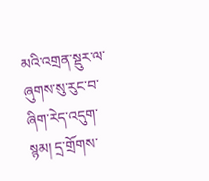མའི་འགྲན་སྡུར་ལ་ཞུགས་སུ་རུང་བ་ཞིག་རེད་འདུག་སྙམ། དྲ་གྲོགས་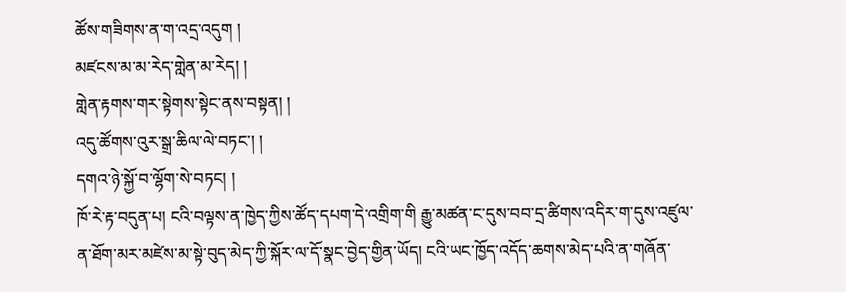ཚོས་གཟིགས་ན་ག་འདྲ་འདུག །
མཛངས་མ་མ་རེད་གླེན་མ་རེད། །
གླེན་རྟགས་གར་སྟེགས་སྟེང་ནས་བསྟན། །
འདུ་ཚོགས་འུར་སྒྲ་ཆིལ་ལེ་བཏང་། །
དགའ་ཉེ་སྐྱོ་བ་ལྷོག་སེ་བཏང། །
ཁོ་རེ་རྟ་བདུན་པ། ངའི་བལྟས་ན་ཁྱེད་ཀྱིས་ཚོད་དཔག་དེ་འགྲིག་གི རྒྱུ་མཚན་ང་དུས་བབ་དྲ་ཚིགས་འདིར་ག་དུས་འཛུལ་ན་ཐོག་མར་མཛེས་མ་སྟེ་བུད་མེད་ཀྱི་སྐོར་ལ་དོ་སྣང་བྱེད་གྱིན་ཡོད། ངའི་ཡང་ཁྱོད་འདོད་ཆགས་མེད་པའི་ན་གཞོན་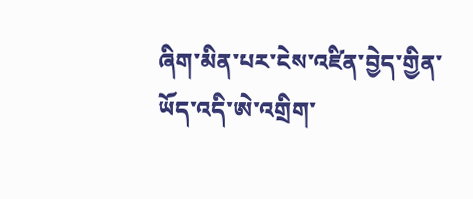ཞིག་མིན་པར་ངེས་འཛིན་བྱེད་གྱིན་ཡོད་འདི་ཨེ་འགྲིག་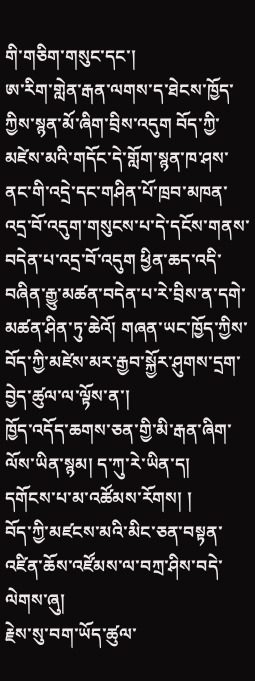གི་གཅིག་གསུང་དང་།
ཨ་རིག་གླེན་རྒན་ལགས་ད་ཐེངས་ཁྱོད་ཀྱིས་སྙན་མོ་ཞིག་བྲིས་འདུག བོད་ཀྱི་མཛེས་མའི་གདོང་དེ་གློག་སྙན་ཁ་ཤས་ནང་གི་འདྲེ་དང་གཤིན་པོ་ཁྲབ་མཁན་འདྲ་བོ་འདུག་གསུངས་པ་དེ་དངོས་གནས་བདེན་པ་འདྲ་བོ་འདུག ཕྱིན་ཆད་འདི་བཞིན་རྒྱུ་མཚན་བདེན་པ་རེ་བྲིས་ན་དགེ་མཚན་ཤིན་ཏུ་ཆེའོ། གཞན་ཡང་ཁྱོད་ཀྱིས་བོད་ཀྱི་མཛེས་མར་རྒྱབ་སྐྱོར་ཤུགས་དྲག་བྱེད་ཚུལ་ལ་ལྟོས་ན་།
ཁྱོད་འདོད་ཆགས་ཅན་གྱི་མི་རྒན་ཞིག་ལོས་ཡིན་སྙམ། ད་ཀུ་རེ་ཡིན་ད།
དགོངས་པ་མ་འཚོམས་རོགས། །
བོད་ཀྱི་མཛངས་མའི་མིང་ཅན་བསྟན་འཛིན་ཆོས་འཛོམས་ལ་བཀྲ་ཤིས་བདེ་ལེགས་ཞུ།
རྗེས་སུ་བག་ཡོད་ཚུལ་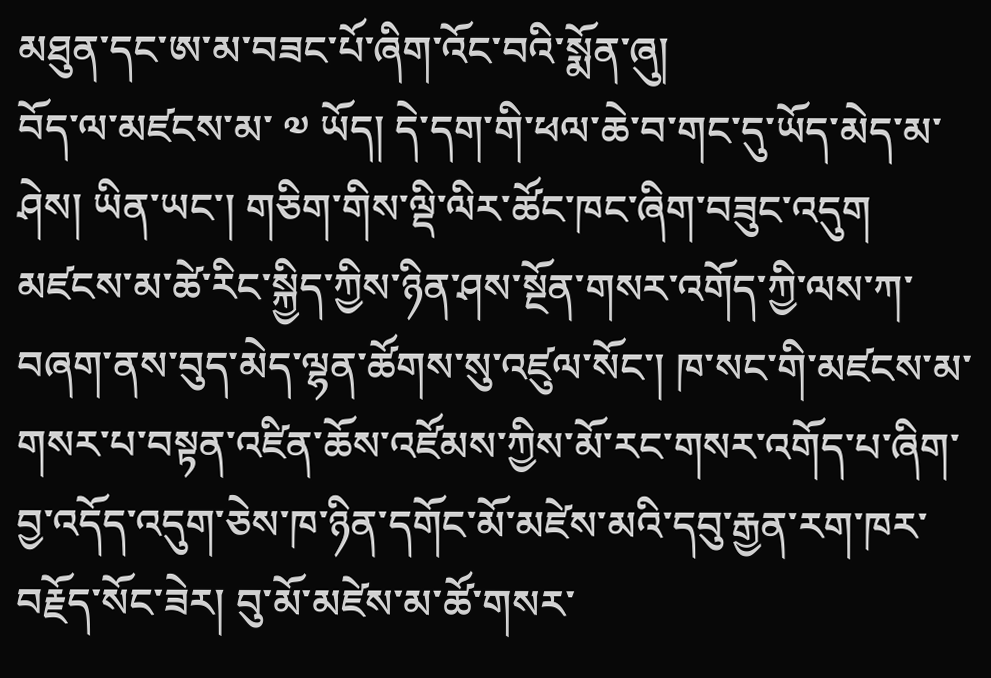མཐུན་དང་ཨ་མ་བཟང་པོ་ཞིག་འོང་བའི་སྨོན་ཞུ།
བོད་ལ་མཛངས་མ་ ༧ ཡོད། དེ་དག་གི་ཕལ་ཆེ་བ་གང་དུ་ཡོད་མེད་མ་ཤེས། ཡིན་ཡང་། གཅིག་གིས་ལྡི་ལིར་ཚོང་ཁང་ཞིག་བཟུང་འདུག མཛངས་མ་ཚེ་རིང་སྐྱིད་ཀྱིས་ཉིན་ཤས་སྔོན་གསར་འགོད་ཀྱི་ལས་ཀ་བཞག་ནས་བུད་མེད་ལྷན་ཚོགས་སུ་འཛུལ་སོང་། ཁ་སང་གི་མཛངས་མ་གསར་པ་བསྟན་འཛིན་ཆོས་འཛོམས་ཀྱིས་མོ་རང་གསར་འགོད་པ་ཞིག་བྱ་འདོད་འདུག་ཅེས་ཁ་ཉིན་དགོང་མོ་མཛེས་མའི་དབུ་རྒྱན་རག་ཁར་བརྗོད་སོང་ཟེར། བུ་མོ་མཛེས་མ་ཚོ་གསར་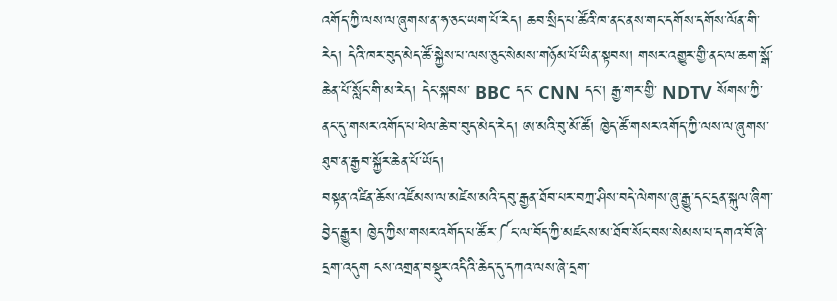འགོད་ཀྱི་ལས་ལ་ཞུགས་ན་ཧ་ཅང་ཡག་པོ་རེད། ཆབ་སྲིད་པ་ཚོའི་ཁ་ནང་ནས་གང་དགོས་དགོས་ལོན་གི་རེད། དེའི་ཁར་བུད་མེད་ཚོ་སྐྱེས་པ་ལས་ཅུང་སེམས་གཉོམ་པོ་ཡིན་སྟབས། གསར་འགྱུར་གྱི་ནང་ལ་ཆག་སྒོ་ཆེན་པོ་སློང་གི་མ་རེད། དེང་སྐབས་ BBC དང་ CNN དང་། རྒྱ་གར་གྱི་ NDTV སོགས་ཀྱི་ནང་དུ་གསར་འགོད་པ་ཕེལ་ཆེ་བ་བུད་མེད་རེད། ཨ་མའི་བུ་མོ་ཚོ། ཁྱེད་ཚོ་གསར་འགོད་ཀྱི་ལས་ལ་ཞུགས་ཐུབ་ན་རྒྱབ་སྐྱོར་ཆེན་པོ་ཡོད།
བསྟན་འཛིན་ཆོས་འཛོམས་ལ་མཛེས་མའི་དབུ་རྒྱན་ཐོབ་པར་བཀྲ་ཤིས་བདེ་ལེགས་ཞུ་རྒྱུ་དང་དྲན་སྐུལ་ཞིག་བྱེད་རྒྱུར། ཁྱེད་ཀྱིས་གསར་འགོད་པ་ཚོར་༼ང་ལ་བོད་ཀྱི་མཛངས་མ་ཐོབ་སོང་བས་སེམས་པ་དགའ་བོ་ཞེ་དྲག་འདུག ངས་འགྲན་བསྡུར་འདིའི་ཆེད་དུ་དཀའ་ལས་ཞེ་དྲག་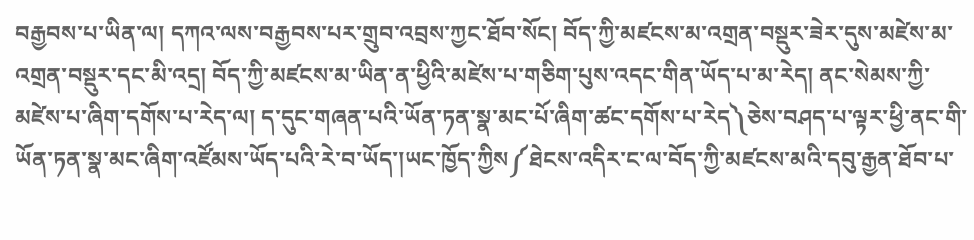བརྒྱབས་པ་ཡིན་ལ། དཀའ་ལས་བརྒྱབས་པར་གྲུབ་འབྲས་ཀྱང་ཐོབ་སོང། བོད་ཀྱི་མཛངས་མ་འགྲན་བསྡུར་ཟེར་དུས་མཛེས་མ་འགྲན་བསྡུར་དང་མི་འདྲ། བོད་ཀྱི་མཛངས་མ་ཡིན་ན་ཕྱིའི་མཛེས་པ་གཅིག་པུས་འདང་གིན་ཡོད་པ་མ་རེད། ནང་སེམས་ཀྱི་མཛེས་པ་ཞིག་དགོས་པ་རེད་ལ། ད་དུང་གཞན་པའི་ཡོན་ཏན་སྣ་མང་པོ་ཞིག་ཚང་དགོས་པ་རེད༽ཅེས་བཤད་པ་ལྟར་ཕྱི་ནང་གི་ཡོན་ཏན་སྣ་མང་ཞིག་འཛོམས་ཡོད་པའི་རེ་བ་ཡོད་།ཡང་ཁྱོད་ཀྱིས༼ཐེངས་འདིར་ང་ལ་བོད་ཀྱི་མཛངས་མའི་དབུ་རྒྱན་ཐོབ་པ་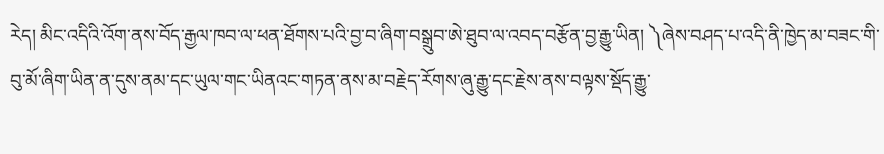རེད། མིང་འདིའི་འོག་ནས་བོད་རྒྱལ་ཁབ་ལ་ཕན་ཐོགས་པའི་བྱ་བ་ཞིག་བསྒྲུབ་ཨེ་ཐུབ་ལ་འབད་བརྩོན་བྱ་རྒྱུ་ཡིན། ༽ཞེས་བཤད་པ་འདི་ནི་ཁྱེད་མ་བཟང་གི་བུ་མོ་ཞིག་ཡིན་ན་དུས་ནམ་དང་ཡུལ་གང་ཡིནའང་གཏན་ནས་མ་བརྗེད་རོགས་ཞུ་རྒྱུ་དང་རྗེས་ནས་བལྟས་སྡོད་རྒྱུ་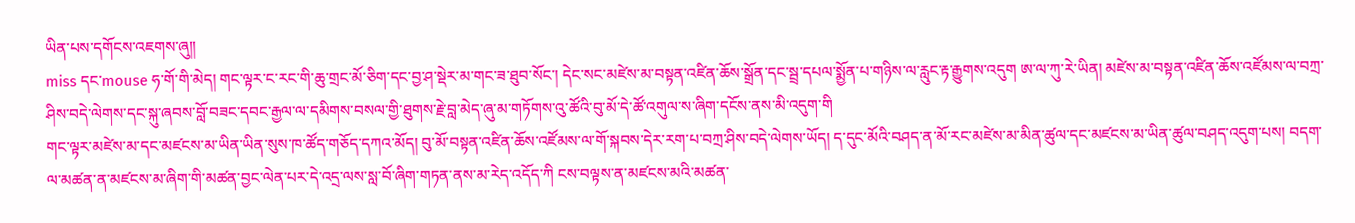ཡིན་པས་དགོངས་འཇགས་ཞུ།།
miss དང་mouse ཧ་གོ་གི་མེད། གང་ལྟར་ང་རང་གི་ཆུ་གྲང་མོ་ཅིག་དང་བྱ་ཤ་སྡེར་མ་གང་ཟ་ཐུབ་སོང་། དེང་སང་མཛེས་མ་བསྟན་འཛིན་ཆོས་སྒྲོན་དང་སྦྲ་དཔལ་སྨྱོན་པ་གཉིས་ལ་རླུང་རྟ་རྒྱུགས་འདུག ཨ་ལ་ཀུ་རེ་ཡིན། མཛེས་མ་བསྟན་འཛིན་ཆོས་འཛོམས་ལ་བཀྲ་ཤིས་བདེ་ལེགས་དང་སྐུ་ཞབས་བློ་བཟང་དབང་རྒྱལ་ལ་དམིགས་བསལ་གྱི་ཐུགས་རྗེ་བླ་མེད་ཞུ་མ་གཏོགས་འུ་ཚོའི་བུ་མོ་དེ་ཚོ་འགུལ་ས་ཞིག་དངོས་ནས་མི་འདུག་གི
གང་ལྟར་མཛེས་མ་དང་མཛངས་མ་ཡིན་ཡིན་སུས་ཁ་ཚོད་གཅོད་དཀའ་མོད། བུ་མོ་བསྟན་འཛིན་ཆོས་འཛོམས་ལ་གོ་སྐབས་དེར་རག་པ་བཀྲ་ཤིས་བདེ་ལེགས་ཡོད། ད་དུང་མོའི་བཤད་ན་མོ་རང་མཛེས་མ་མིན་ཚུལ་དང་མཛངས་མ་ཡིན་ཚུལ་བཤད་འདུག་པས། བདག་ལ་མཚན་ན་མཛངས་མ་ཞིག་གི་མཚན་བྱང་ལེན་པར་དེ་འདྲ་ལས་སླ་བོ་ཞིག་གཏན་ནས་མ་རེད་འདོད་ཀི ངས་བལྟས་ན་མཛངས་མའི་མཚན་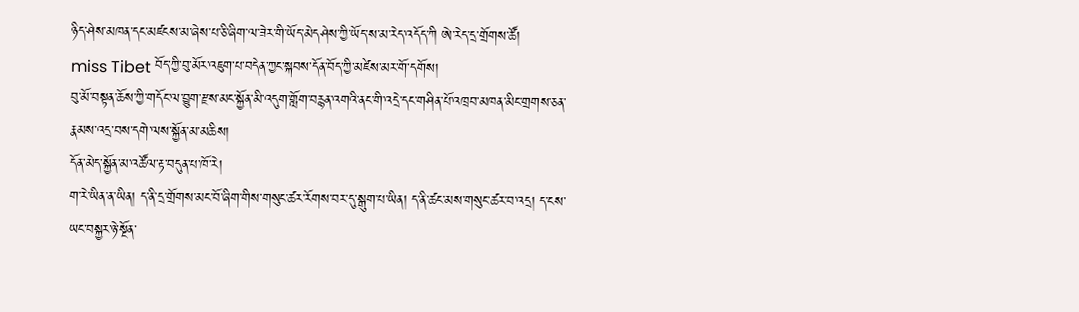ཉིད་ཤེས་མཁན་དང་མཛངས་མ་ཞེས་པ་ཅི་ཞིག་ལ་ཟེར་གི་ཡོད་མེདཤེས་ཀྱི་ཡོད་ས་མ་རེད་འདོད་ཀི ཨེ་རེད་དྲ་གྲོགས་ཚོ།
miss Tibet བོད་ཀྱི་བུ་མོར་འཇུག་པ་བདེན་ཀྱང་སྐབས་དོན་བོད་ཀྱི་མཛེས་མར་གོ་དགོས།
བུ་མོ་བསྟན་ཆོས་ཀྱི་གདོང་ལ་བྱུག་རྫས་མང་སྐྱོན་མི་འདུག་གློག་བརྙན་འགའི་ནང་གི་འདྲེ་དང་གཤིན་པོ་འཁྲབ་མཁན་མིང་གྲགས་ཅན་རྣམས་འདྲ་བས་དགེ་ལས་སྐྱོན་མ་མཆིས།
དོན་མེད་སྐྱོན་མ་འཚོལ་རྟ་བདུན་པ་ཁོ་རེ།
ག་རེ་ཡིན་ན་ཡིན། ད་ནི་དྲ་གྲོགས་མང་བོ་ཞིག་གིས་གསུང་ཚར་རོགས་བར་དུ་སྒུག་པ་ཡིན། ད་ནི་ཚང་མས་གསུང་ཚར་བ་འདྲ། ད་ངས་ཡང་བསྐྱར་ཉེ་སྔོན་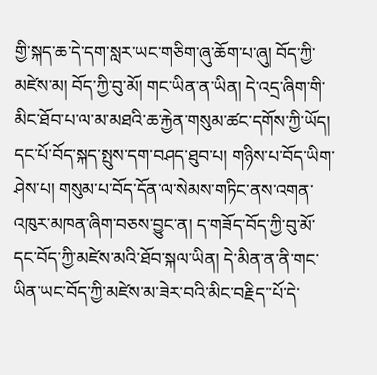གྱི་སྐད་ཆ་དེ་དག་སླར་ཡང་གཅིག་ཞུ་ཆོག་པ་ཞུ། བོད་ཀྱི་མཛེས་མ། བོད་ཀྱི་བུ་མོ། གང་ཡིན་ན་ཡིན། དེ་འདྲ་ཞིག་གི་མིང་ཐོབ་པ་ལ་མ་མཐའི་ཆ་རྐྱེན་གསུམ་ཚང་དགོས་ཀྱི་ཡོད། དང་པོ་བོད་སྐད་སྤུས་དག་བཤད་ཐུབ་པ། གཉིས་པ་བོད་ཡིག་ཤེས་པ། གསུམ་པ་བོད་དོན་ལ་སེམས་གཏིང་ནས་འགན་འཁུར་མཁན་ཞིག་བཅས་བྱུང་ན། ད་གཟོད་བོད་ཀྱི་བུ་མོ་དང་བོད་ཀྱི་མཛེས་མའི་ཐོབ་སྐལ་ཡིན། དེ་མིན་ན་ནི་གང་ཡིན་ཡང་བོད་ཀྱི་མཛེས་མ་ཟེར་བའི་མིང་བརྗིད་་པོ་དེ་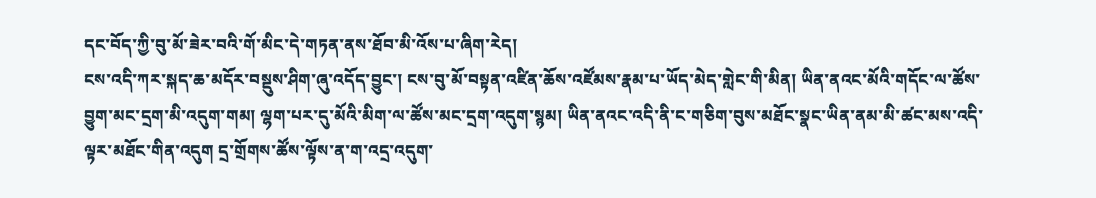དང་བོད་ཀྱི་བུ་མོ་ཟེར་བའི་གོ་མིང་དེ་གཏན་ནས་ཐོབ་མི་འོས་པ་ཞིག་རེད།
ངས་འདི་ཀར་སྐད་ཆ་མདོར་བསྡུས་ཤིག་ཞུ་འདོད་བྱུང་། ངས་བུ་མོ་བསྟན་འཛིན་ཆོས་འཛོམས་རྣམ་པ་ཡོད་མེད་གླེང་གི་མིན། ཡིན་ནའང་མོའི་གདོང་ལ་ཚོས་བྱུག་མང་དྲག་མི་འདུག་གམ། ལྷག་པར་དུ་མོའི་མིག་ལ་ཚོས་མང་དྲག་འདུག་སྙམ། ཡིན་ནའང་འདི་ནི་ང་གཅིག་བུས་མཐོང་སྣང་ཡིན་ནམ་མི་ཚང་མས་འདི་ལྟར་མཐོང་གིན་འདུག དྲ་གྲོགས་ཚོས་ལྟོས་ན་ག་འདྲ་འདུག་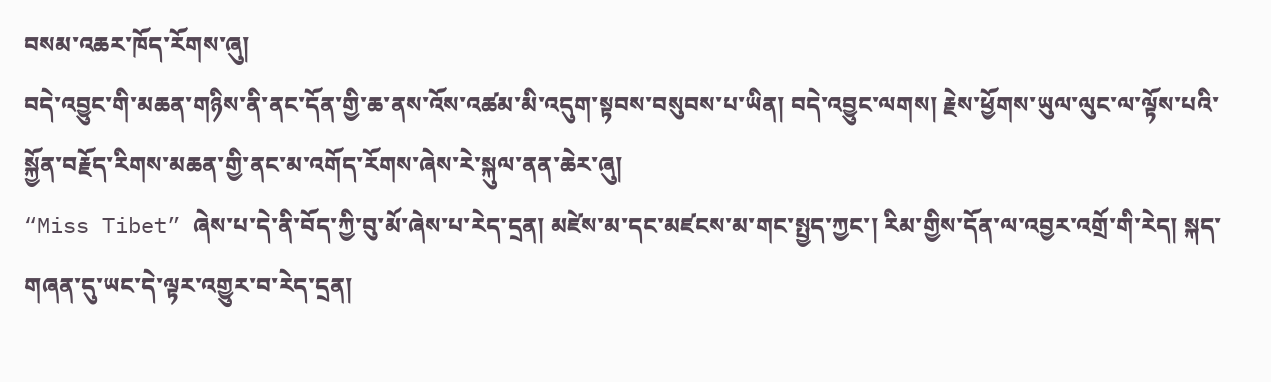བསམ་འཆར་ཁོད་རོགས་ཞུ།
བདེ་འབྱུང་གི་མཆན་གཉིས་ནི་ནང་དོན་གྱི་ཆ་ནས་འོས་འཚམ་མི་འདུག་སྟབས་བསུབས་པ་ཡིན། བདེ་འབྱུང་ལགས། རྗེས་ཕྱོགས་ཡུལ་ལུང་ལ་ལྟོས་པའི་སྐྱོན་བརྗོད་རིགས་མཆན་གྱི་ནང་མ་འགོད་རོགས་ཞེས་རེ་སྐུལ་ནན་ཆེར་ཞུ།
“Miss Tibet” ཞེས་པ་དེ་ནི་བོད་ཀྱི་བུ་མོ་ཞེས་པ་རེད་དྲན། མཛེས་མ་དང་མཛངས་མ་གང་སྤྱད་ཀྱང་། རིམ་གྱིས་དོན་ལ་འབྱར་འགྲོ་གི་རེད། སྐད་གཞན་དུ་ཡང་དེ་ལྟར་འགྱུར་བ་རེད་དྲན།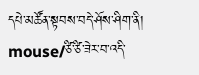དཔེ་མཚོན་སྟབས་བདེ་ཤོས་ཤིག་ནི། mouse/ཙི་ཙི་ཟེར་བ་འདི་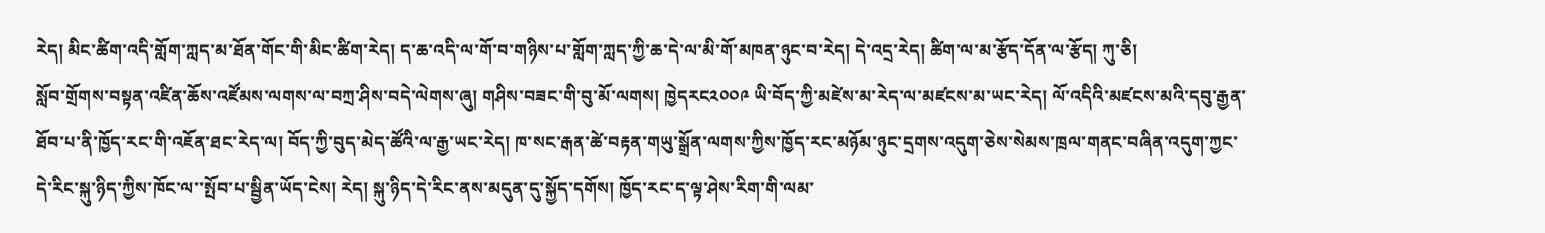རེད། མིང་ཚིག་འདི་གློག་ཀླད་མ་ཐོན་གོང་གི་མིང་ཚིག་རེད། ད་ཆ་འདི་ལ་གོ་བ་གཉིས་པ་གློག་ཀླད་ཀྱི་ཆ་དེ་ལ་མི་གོ་མཁན་ཉུང་བ་རེད། དེ་འདྲ་རེད། ཚིག་ལ་མ་རྩོད་དོན་ལ་རྩོད། ཀུ་ཅི།
སློབ་གྲོགས་བསྟན་འཛིན་ཆོས་འཛོམས་ལགས་ལ་བཀྲ་ཤིས་བདེ་ལེགས་ཞུ། གཤིས་བཟང་གི་བུ་མོ་ལགས། ཁྱེདརང༢༠༠༩ ཡི་བོད་ཀྱི་མཛེས་མ་རེད་ལ་མཛངས་མ་ཡང་རེད། ལོ་འདིའི་མཛངས་མའི་དབུ་རྒྱན་ཐོབ་པ་ནི་ཁྱོད་རང་གི་འཇོན་ཐང་རེད་ལ། བོད་ཀྱི་བུད་མེད་ཚོའི་ལ་རྒྱ་ཡང་རེད། ཁ་སང་རྒན་ཚེ་བརྟན་གཡུ་སྒྲོན་ལགས་ཀྱིས་ཁྱོད་རང་མཉོམ་ཉུང་དྲགས་འདུག་ཅེས་སེམས་ཁྲལ་གནང་བཞིན་འདུག་ཀྱང་དེ་རིང་སྐུ་ཉིད་ཀྱིས་ཁོང་ལ་་སྤོབ་པ་སྦྱིན་ཡོད་ངེས། རེད། སྐུ་ཉིད་དེ་རིང་ནས་མདུན་དུ་སྐྱོད་དགོས། ཁྱོད་རང་ད་ལྟ་ཤེས་རིག་གི་ལམ་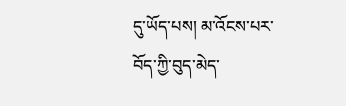དུ་ཡོད་པས། མ་འོངས་པར་བོད་ཀྱི་བུད་མེད་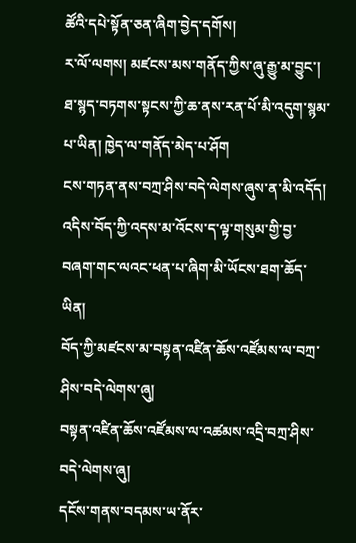ཚོའི་དཔེ་སྟོན་ཅན་ཞིག་བྱེད་དགོས།
ར་ལོ་ལགས། མཛངས་མས་གནོད་ཀྱིས་ཞུ་རྒྱུ་མ་བྱུང་། ཐ་སྙད་བཏགས་སྟངས་ཀྱི་ཆ་ནས་རན་པོ་མི་འདུག་སྙམ་པ་ཡིན། ཁྱེད་ལ་གནོད་མེད་པ་ཤོག
ངས་གཏན་ནས་བཀྲ་ཤིས་བདེ་ལེགས་ཞུས་ན་མི་འདོད། འདིས་བོད་ཀྱི་འདས་མ་འོངས་ད་ལྟ་གསུམ་གྱི་བྱ་བཞག་གང་ལའང་ཕན་པ་ཞིག་མི་ཡོངས་ཐག་ཆོད་ཡིན།
བོད་ཀྱི་མཛངས་མ་བསྟན་འཛིན་ཆོས་འཛོམས་ལ་བཀྲ་ཤིས་བདེ་ལེགས་ཞུ།
བསྟན་འཛིན་ཆོས་འཛོམས་ལ་འཚམས་འདྲི་བཀྲ་ཤིས་བདེ་ལེགས་ཞུ།
དངོས་གནས་བདམས་ཡ་ནོར་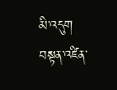མི་འདུག
བསྟན་འཛིན་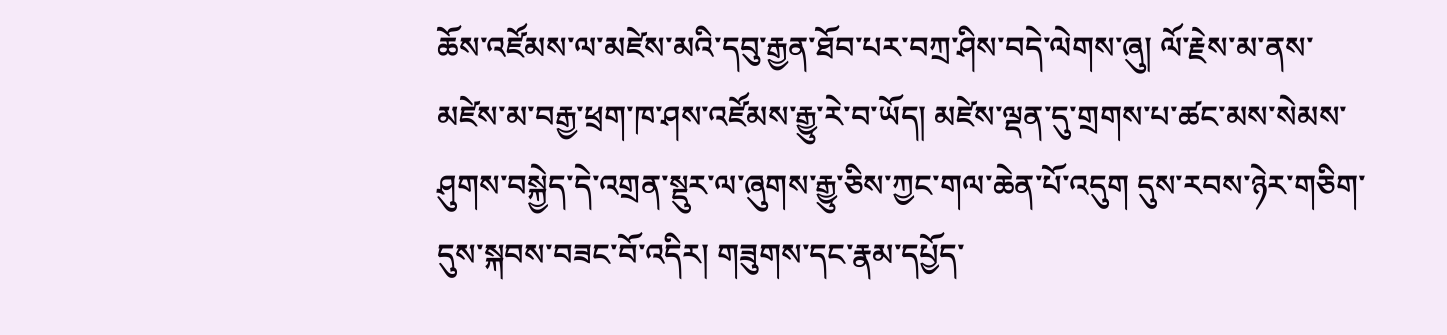ཆོས་འཛོམས་ལ་མཛེས་མའི་དབུ་རྒྱན་ཐོབ་པར་བཀྲ་ཤིས་བདེ་ལེགས་ཞུ། ལོ་རྗེས་མ་ནས་མཛེས་མ་བརྒྱ་ཕྲག་ཁ་ཤས་འཛོམས་རྒྱུ་རེ་བ་ཡོད། མཛེས་ལྡན་དུ་གྲགས་པ་ཚང་མས་སེམས་ཤུགས་བསྐྱེད་དེ་འགྲན་སྡུར་ལ་ཞུགས་རྒྱུ་ཅིས་ཀྱང་གལ་ཆེན་པོ་འདུག དུས་རབས་ཉེར་གཅིག་དུས་སྐབས་བཟང་བོ་འདིར། གཟུགས་དང་རྣམ་དཔྱོད་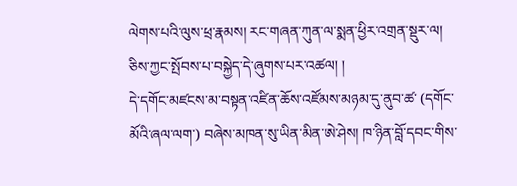ལེགས་པའི་ལུས་ཕྲ་རྣམས། རང་གཞན་ཀུན་ལ་སྨན་ཕྱིར་འགྲན་སྡུར་ལ། ཅིས་ཀྱང་སྤོབས་པ་བསྐྱེད་དེ་ཞུགས་པར་འཚལ། །
དེ་དགོང་མཛངས་མ་བསྟན་འཛིན་ཆོས་འཛོམས་མཉམ་དུ་ནུབ་ཚ་ (དགོང་མོའི་ཞལ་ལག་) བཞེས་མཁན་སུ་ཡིན་མིན་ཨེ་ཤེས། ཁ་ཉིན་བློ་དབང་གིས་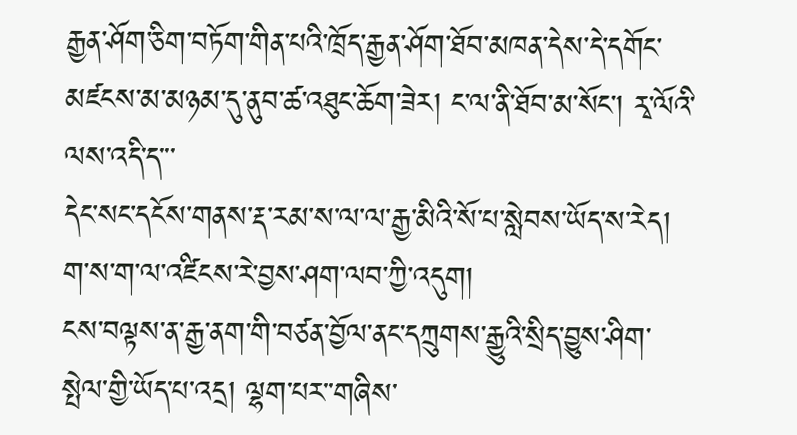རྒྱན་ཤོག་ཅིག་བཏོག་གིན་པའི་ཁྲོད་རྒྱན་ཤོག་ཐོབ་མཁན་དེས་དེ་དགོང་མཛངས་མ་མཉམ་དུ་ནུབ་ཚ་འཐུང་ཆོག་ཟེར། ང་ལ་ནི་ཐོབ་མ་སོང་། རྭ་ལོའི་ལས་འདི་ད་་་
དེང་སང་དངོས་གནས་རྡ་རམ་ས་ལ་ལ་རྒྱ་མིའི་སོ་པ་སླེབས་ཡོད་ས་རེད།
ག་ས་ག་ལ་འཛིངས་རེ་བྱས་ཤག་ལབ་ཀྱི་འདུག།
ངས་བལྟས་ན་རྒྱ་ནག་གི་བཙན་བྱོལ་ནང་དཀྲུགས་རྒྱུའི་སྲིད་བྱུས་ཤིག་སྤེལ་གྱི་ཡོད་པ་འདྲ། ལྷག་པར་་གཞིས་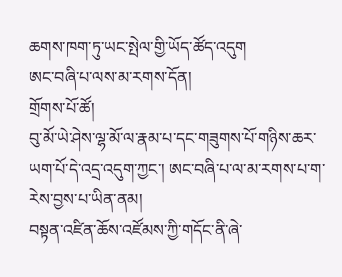ཆགས་ཁག་ཏུ་ཡང་སྤེལ་གྱི་ཡོད་ཚོད་འདུག
ཨང་བཞི་པ་ལས་མ་རགས་དོན།
གྲོགས་པོ་ཚོ།
བུ་མོ་ཡེ་ཤེས་ལྷ་མོ་ལ་རྣམ་པ་དང་གཟུགས་པོ་གཉིས་ཆར་ཡག་པོ་དེ་འདྲ་འདུག་ཀྱང་། ཨང་བཞི་པ་ལ་མ་རགས་པ་ག་རེས་བྱས་པ་ཡིན་ནམ།
བསྟན་འཛིན་ཆོས་འཛོམས་ཀྱི་གདོང་ནི་ཞེ་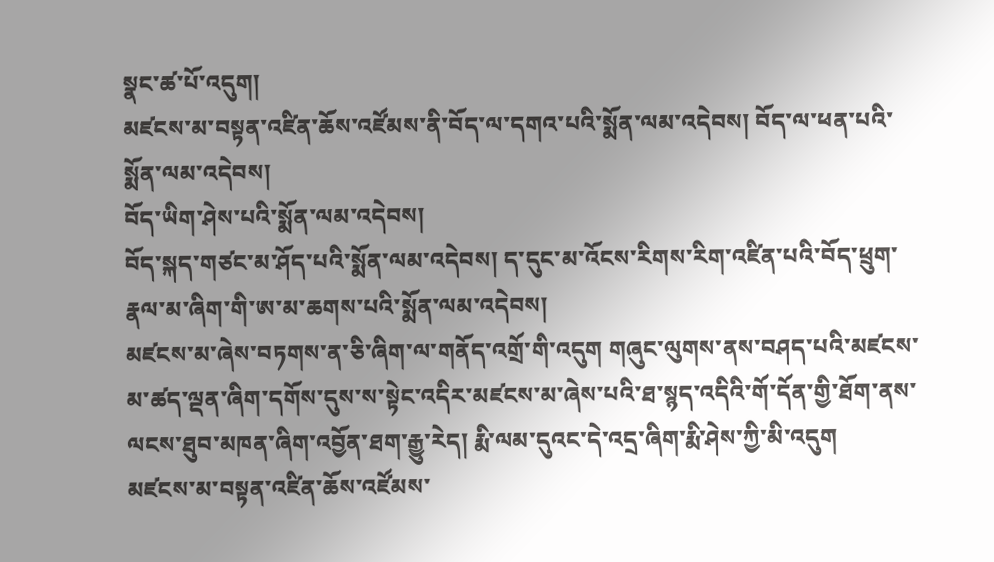སྣང་ཚ་པོ་འདུག།
མཛངས་མ་བསྟན་འཛིན་ཆོས་འཛོམས་ནི་བོད་ལ་དགའ་པའི་སྨོན་ལམ་འདེབས། བོད་ལ་ཕན་པའི་སྨོན་ལམ་འདེབས།
བོད་ཡིག་ཤེས་པའི་སྨོན་ལམ་འདེབས།
བོད་སྐད་གཙང་མ་ཤོད་པའི་སྨོན་ལམ་འདེབས། ད་དུང་མ་འོངས་རིགས་རིག་འཛིན་པའི་བོད་ཕྲུག་རྣལ་མ་ཞིག་གི་ཨ་མ་ཆགས་པའི་སྨོན་ལམ་འདེབས།
མཛངས་མ་ཞེས་བཏགས་ན་ཅི་ཞིག་ལ་གནོད་འགྲོ་གི་འདུག གཞུང་ལུགས་ནས་བཤད་པའི་མཛངས་མ་ཚད་ལྡན་ཞིག་དགོས་དུས་ས་སྟེང་འདིར་མཛངས་མ་ཞེས་པའི་ཐ་སྙད་འདིའི་གོ་དོན་གྱི་ཐོག་ནས་ལངས་ཐུབ་མཁན་ཞིག་འབྱོན་ཐག་རྒྱུ་རེད། རྨི་ལམ་དུའང་དེ་འདྲ་ཞིག་རྨི་ཤེས་ཀྱི་མི་འདུག
མཛངས་མ་བསྟན་འཛིན་ཆོས་འཛོམས་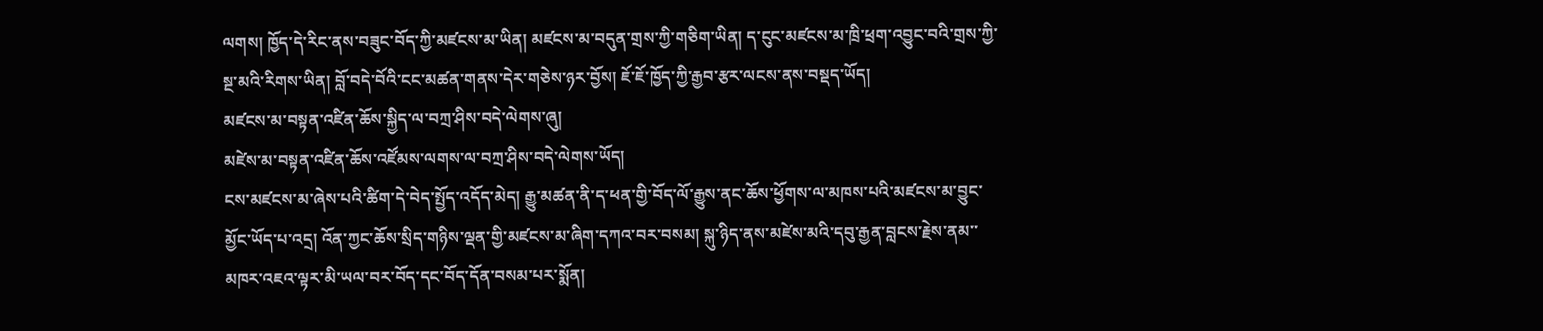ལགས། ཁྱོད་དེ་རིང་ནས་བཟུང་བོད་ཀྱི་མཛངས་མ་ཡིན། མཛངས་མ་བདུན་གྲས་ཀྱི་གཅིག་ཡིན། ད་ངུང་མཛངས་མ་ཁྲི་ཕྲག་འབྱུང་བའི་གྲས་ཀྱི་སྔ་མའི་རིགས་ཡིན། བློ་བདེ་བོའི་ངང་མཚན་གནས་དེར་གཅེས་ཉར་བྱོས། ཇོ་ཇོ་ཁྱོད་ཀྱི་རྒྱབ་རྩར་ལངས་ནས་བསྡད་ཡོད།
མཛངས་མ་བསྟན་འཛིན་ཆོས་སྐྱིད་ལ་བཀྲ་ཤིས་བདེ་ལེགས་ཞུ།
མཛེས་མ་བསྟན་འཛིན་ཆོས་འཛོམས་ལགས་ལ་བཀྲ་ཤིས་བདེ་ལེགས་ཡོད།
ངས་མཛངས་མ་ཞེས་པའི་ཚིག་དེ་བེད་སྤྱོད་འདོད་མེད། རྒྱུ་མཚན་ནི་ད་ཕན་གྱི་བོད་ལོ་རྒྱུས་ནང་ཆོས་ཕྱོགས་ལ་མཁས་པའི་མཛངས་མ་བྱུང་མྱོང་ཡོད་པ་འདྲ། འོན་ཀྱང་ཆོས་སྲིད་གཉིས་ལྡན་གྱི་མཛངས་མ་ཞིག་དཀའ་བར་བསམ། སྐུ་ཉིད་ནས་མཛེས་མའི་དབུ་རྒྱན་བླངས་རྗེས་ནམ་་མཁར་འཇའ་ལྟར་མི་ཡལ་བར་བོད་དང་བོད་དོན་བསམ་པར་སྨོན།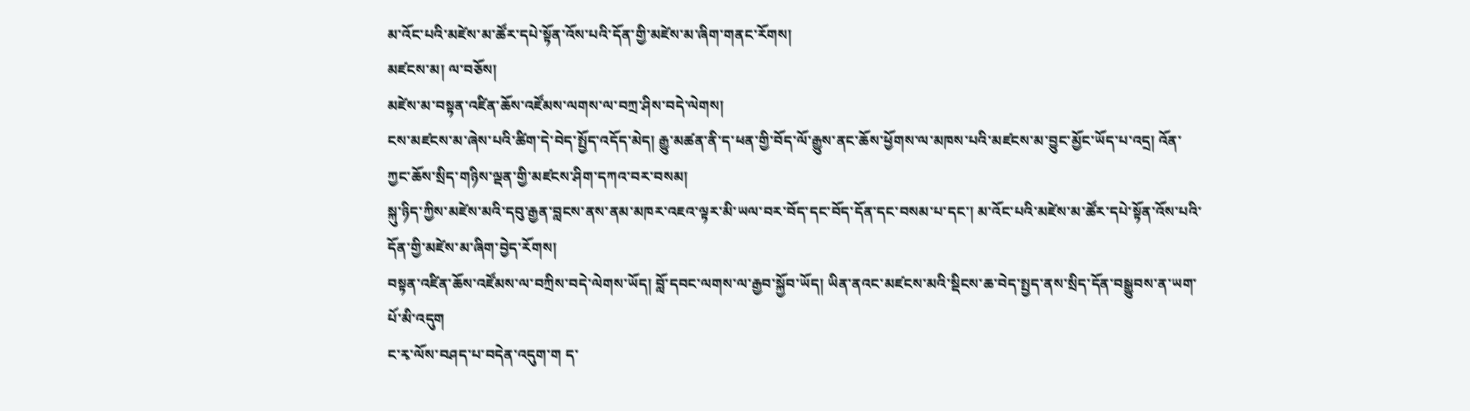མ་འོང་པའི་མཛེས་མ་ཚོར་དཔེ་སྟོན་འོས་པའི་དོན་གྱི་མཛེས་མ་ཞིག་གནང་རོགས།
མཛངས་མ། ལ་བཅོས།
མཛེས་མ་བསྟན་འཛིན་ཆོས་འཛོམས་ལགས་ལ་བཀྲ་ཤིས་བདེ་ལེགས།
ངས་མཛངས་མ་ཞེས་པའི་ཚིག་དེ་བེད་སྤྱོད་འདོད་མེད། རྒྱུ་མཚན་ནི་ད་ཕན་གྱི་བོད་ལོ་རྒྱུས་ནང་ཆོས་ཕྱོགས་ལ་མཁས་པའི་མཛངས་མ་བྱུང་མྱོང་ཡོད་པ་འདྲ། འོན་ཀྱང་ཆོས་སྲིད་གཉིས་ལྡན་གྱི་མཛངས་ཤིག་དཀའ་བར་བསམ།
སྐུ་ཉིད་ཀྱིས་མཛེས་མའི་དབུ་རྒྱན་བླངས་ནས་ནམ་མཁར་འཇའ་ལྟར་མི་ཡལ་བར་བོད་དང་བོད་དོན་དང་བསམ་པ་དང་། མ་འོང་པའི་མཛེས་མ་ཚོར་དཔེ་སྟོན་འོས་པའི་དོན་གྱི་མཛེས་མ་ཞིག་བྱེད་རོགས།
བསྟན་འཛིན་ཆོས་འཛོམས་ལ་བཀྲིས་བདེ་ལེགས་ཡོད། བློ་དབང་ལགས་ལ་རྒྱབ་སྐྱོབ་ཡོད། ཡིན་ནའང་མཛངས་མའི་སྡིངས་ཆ་བེད་སྤྱད་ནས་སྲིད་དོན་བསྒྱུབས་ན་ཡག་པོ་མི་འདུག
ང་རྭ་ལོས་བཤད་པ་བདེན་འདུག་ག ད་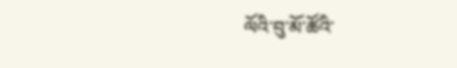ལོའི་བུ་མོ་ཚོའི་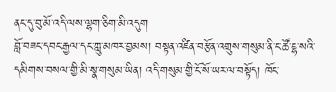ནང་དུ་བུ་མོ་འདི་ལས་ལྷག་ཅིག་མི་འདུག
བློ་བཟང་དབང་རྒྱལ་དང་ཀླུ་མཁར་བྱམས། བསྟན་འཛིན་བརྩོན་འགྲུས་གསུམ་ནི་ང་ཚོ་ངྷ་སའི་དམིགས་བསལ་གྱི་མི་སྣ་གསུམ་ཡིན། འདི་གསུམ་གྱི་ངོ་སོ་ཡར་ལ་བསྟོད། ཁོང་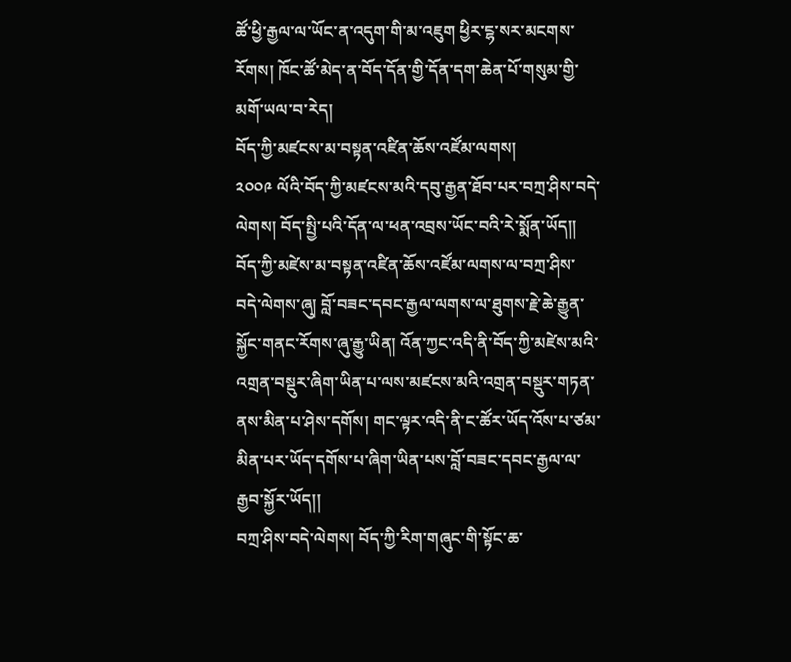ཚོ་ཕྱི་རྒྱལ་ལ་ཡོང་ན་འདུག་གི་མ་འཇུག ཕྱིར་ངྷ་སར་མངགས་རོགས། ཁོང་ཚོ་མེད་ན་བོད་དོན་གྱི་དོན་དག་ཆེན་པོ་གསུམ་གྱི་མགོ་ཡལ་བ་རེད།
བོད་ཀྱི་མཛངས་མ་བསྟན་འཛིན་ཆོས་འཛོམ་ལགས།
༢༠༠༩ ལོའི་བོད་ཀྱི་མཛངས་མའི་དབུ་རྒྱན་ཐོབ་པར་བཀྲ་ཤིས་བདེ་ལེགས། བོད་སྤྱི་པའི་དོན་ལ་ཕན་འབྲས་ཡོང་བའི་རེ་སྨོན་ཡོད།།
བོད་ཀྱི་མཛེས་མ་བསྟན་འཛིན་ཆོས་འཛོམ་ལགས་ལ་བཀྲ་ཤིས་བདེ་ལེགས་ཞུ། བློ་བཟང་དབང་རྒྱལ་ལགས་ལ་ཐུགས་རྗེ་ཆེ་རྒྱུན་སྐྱོང་གནང་རོགས་ཞུ་རྒྱུ་ཡིན། འོན་ཀྱང་འདི་ནི་བོད་ཀྱི་མཛེས་མའི་འགྲན་བསྡུར་ཞིག་ཡིན་པ་ལས་མཛངས་མའི་འགྲན་བསྡུར་གཏན་ནས་མིན་པ་ཤེས་དགོས། གང་ལྟར་འདི་ནི་ང་ཚོར་ཡོད་འོས་པ་ཙམ་མིན་པར་ཡོད་དགོས་པ་ཞིག་ཡིན་པས་བློ་བཟང་དབང་རྒྱལ་ལ་རྒྱབ་སྐྱོར་ཡོད།།
བཀྲ་ཤིས་བདེ་ལེགས། བོད་ཀྱི་རིག་གཞུང་གི་སྟོང་ཆ་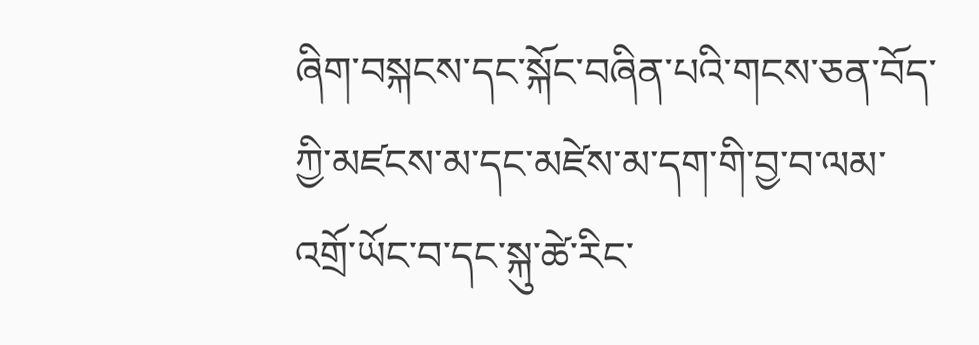ཞིག་བསྐངས་དང་སྐོང་བཞིན་པའི་གངས་ཅན་བོད་ཀྱི་མཛངས་མ་དང་མཛེས་མ་དག་གི་བྱ་བ་ལམ་འགྲོ་ཡོང་བ་དང་སྐུ་ཚེ་རིང་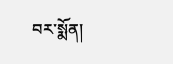བར་སྨོན།